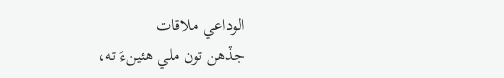الوداعي ملاقات
جڏهن تون ملي هئينءَ ته،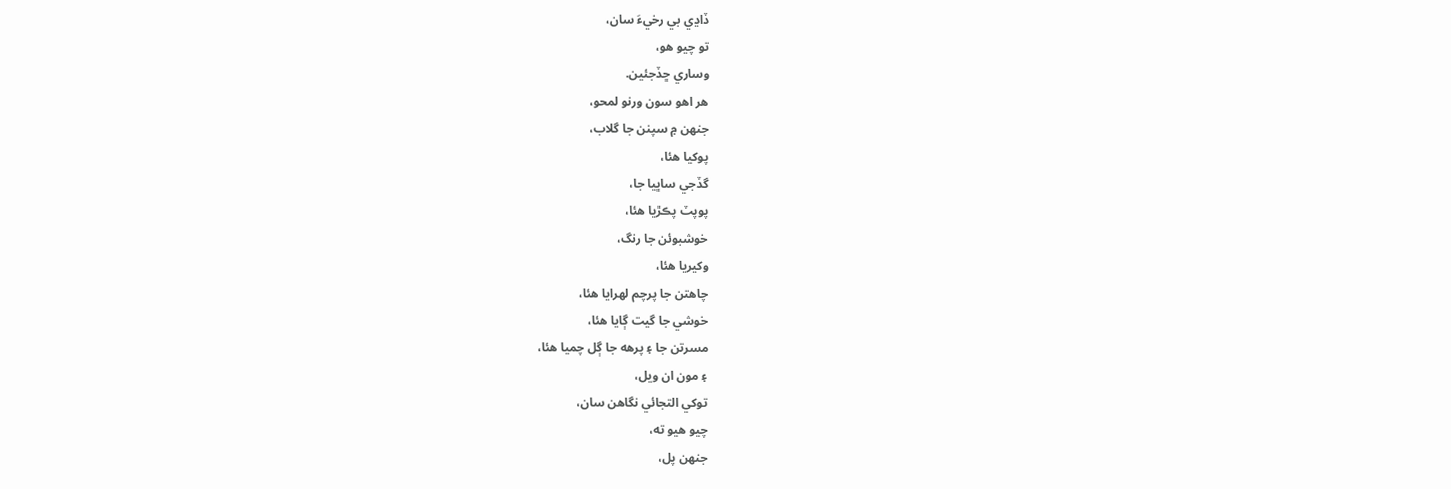ڏاڍي بي رخيءَ سان،
تو چيو هو،
وساري ڇڏجئين.
هر اهو سون ورنو لمحو،
جنهن ۾ سپنن جا گلاب،
پوکيا هئا،
گڏجي ساڀيا جا،
پوپٽ پڪڙيا هئا،
خوشبوئن جا رنگ،
وکيريا هئا،
چاهتن جا پرچم لهرايا هئا،
خوشي جا گيت ڳايا هئا،
مسرتن جا ۽ پرهه جا ڳل چميا هئا،
۽ مون ان ويل،
توکي التجائي نگاهن سان،
چيو هيو ته،
جنهن پل،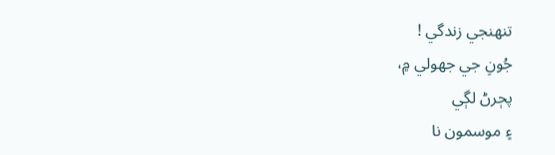تنهنجي زندگي !
جُونِ جي جهولي ۾،
پڄرڻ لڳي
۽ موسمون نا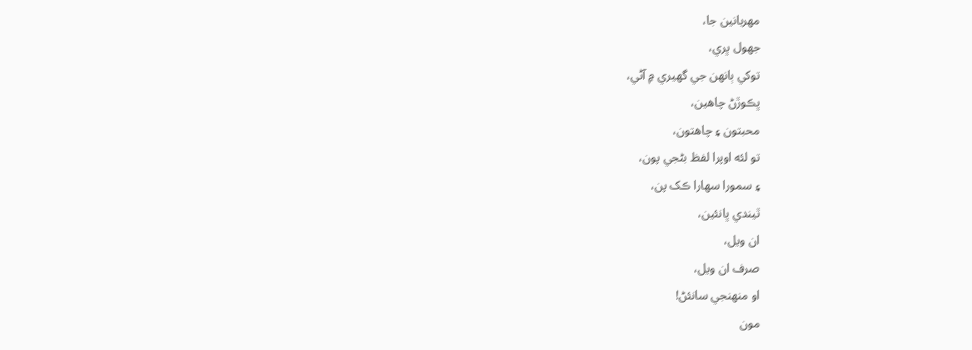مهربانين جا،
جهول ڀري،
توکي ٻانهن جي گهيري ۾ آڻي،
ڀڪوڙڻ چاهين،
محبتون ۽ چاهتون،
تو لئه اوپرا لفظ بڻجي پون،
۽ سمورا سهارا ڪک پن،
ٿيندي ڀانئين،
ان ويل،
صرف ان ويل،
او منھنجي سانئڻ!
مون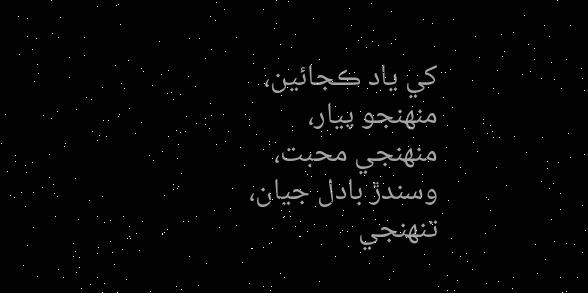کي ياد ڪجائين،
منهنجو پيار،
منهنجي محبت،
وسندڙ بادل جيان،
تنهنجي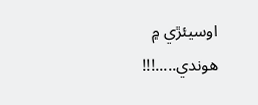اوسيئڙي ۾ هوندي.....!!!